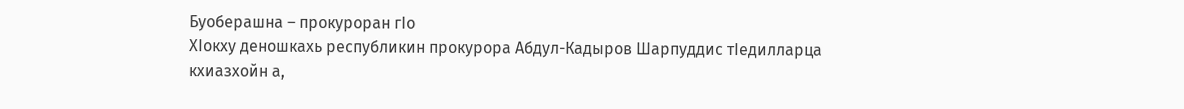Буоберашна – прокуроран гIо
ХIокху деношкахь республикин прокурора Абдул-Кадыров Шарпуддис тIедилларца кхиазхойн а,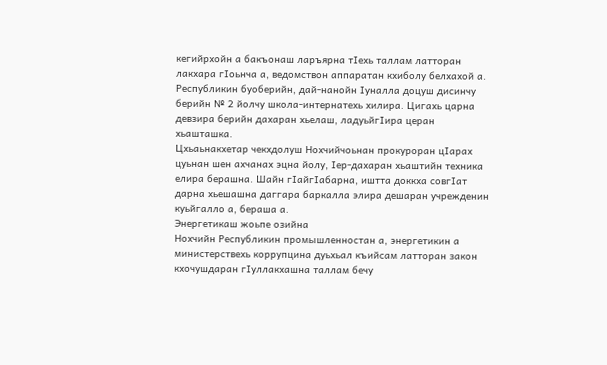кегийрхойн а бакъонаш ларъярна тIехь таллам латторан лакхара гIоьнча а, ведомствон аппаратан кхиболу белхахой а. Республикин буоберийн, дай-нанойн Iуналла доцуш дисинчу берийн № 2 йолчу школа-интернатехь хилира. Цигахь царна девзира берийн дахаран хьелаш, ладуьйгIира церан хьашташка.
Цхьаьнакхетар чекхдолуш Нохчийчоьнан прокуроран цIарах цуьнан шен ахчанах эцна йолу, Iер-дахаран хьаштийн техника елира берашна. Шайн гIайгIабарна, иштта доккха совгIат дарна хьешашна даггара баркалла элира дешаран учрежденин куьйгалло а, бераша а.
Энергетикаш жоьпе озийна
Нохчийн Республикин промышленностан а, энергетикин а министерствехь коррупцина дуьхьал къийсам латторан закон кхочушдаран гIуллакхашна таллам бечу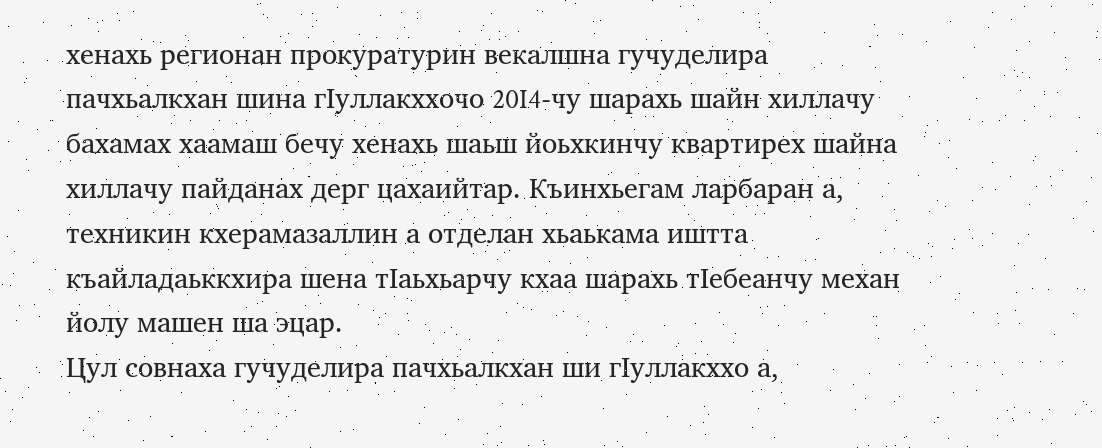хенахь регионан прокуратурин векалшна гучуделира пачхьалкхан шина гIуллакххочо 20I4-чу шарахь шайн хиллачу бахамах хаамаш бечу хенахь шаьш йоьхкинчу квартирех шайна хиллачу пайданах дерг цахаийтар. Къинхьегам ларбаран а, техникин кхерамазаллин а отделан хьаькама иштта къайладаьккхира шена тIаьхьарчу кхаа шарахь тIебеанчу механ йолу машен ша эцар.
Цул совнаха гучуделира пачхьалкхан ши гIуллакххо а,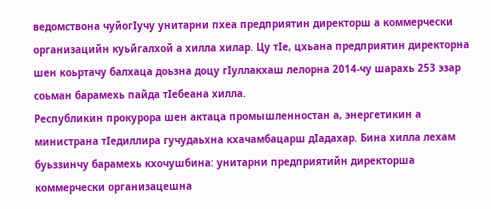ведомствона чуйогIучу унитарни пхеа предприятин директорш а коммерчески организацийн куьйгалхой а хилла хилар. Цу тIе, цхьана предприятин директорна шен коьртачу балхаца доьзна доцу гIуллакхаш лелорна 2014-чу шарахь 253 эзар соьман барамехь пайда тIебеана хилла.
Республикин прокурора шен актаца промышленностан а, энергетикин а министрана тIедиллира гучудаьхна кхачамбацарш дIадахар. Бина хилла лехам буьззинчу барамехь кхочушбина: унитарни предприятийн директорша коммерчески организацешна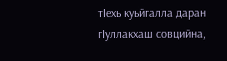тIехь куьйгалла даран гIуллакхаш совцийна,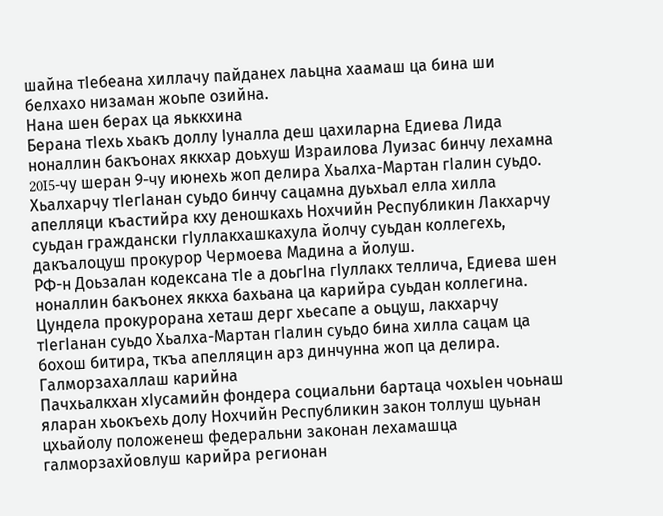шайна тIебеана хиллачу пайданех лаьцна хаамаш ца бина ши белхахо низаман жоьпе озийна.
Нана шен берах ца яьккхина
Берана тIехь хьакъ доллу Iуналла деш цахиларна Едиева Лида ноналлин бакъонах яккхар доьхуш Израилова Луизас бинчу лехамна 20I5-чу шеран 9-чу июнехь жоп делира Хьалха-Мартан гIалин суьдо.
Хьалхарчу тIегIанан суьдо бинчу сацамна дуьхьал елла хилла апелляци къастийра кху деношкахь Нохчийн Республикин Лакхарчу суьдан граждански гIуллакхашкахула йолчу суьдан коллегехь, дакъалоцуш прокурор Чермоева Мадина а йолуш.
РФ-н Доьзалан кодексана тIе а доьгIна гIуллакх теллича, Едиева шен ноналлин бакъонех яккха бахьана ца карийра суьдан коллегина. Цундела прокурорана хеташ дерг хьесапе а оьцуш, лакхарчу тIегIанан суьдо Хьалха-Мартан гIалин суьдо бина хилла сацам ца бохош битира, ткъа апелляцин арз динчунна жоп ца делира.
Галморзахаллаш карийна
Пачхьалкхан хIусамийн фондера социальни бартаца чохьIен чоьнаш яларан хьокъехь долу Нохчийн Республикин закон толлуш цуьнан цхьайолу положенеш федеральни законан лехамашца галморзахйовлуш карийра регионан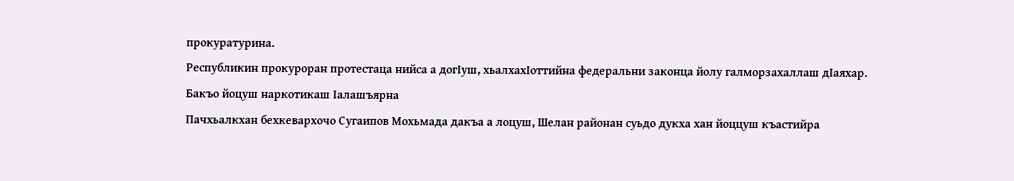прокуратурина.
Республикин прокуроран протестаца нийса а догIуш, хьалхахIоттийна федеральни законца йолу галморзахаллаш дIаяхар.
Бакъо йоцуш наркотикаш Iалашъярна
Пачхьалкхан бехкевархочо Сугаипов Мохьмада дакъа а лоцуш, Шелан районан суьдо дукха хан йоццуш къастийра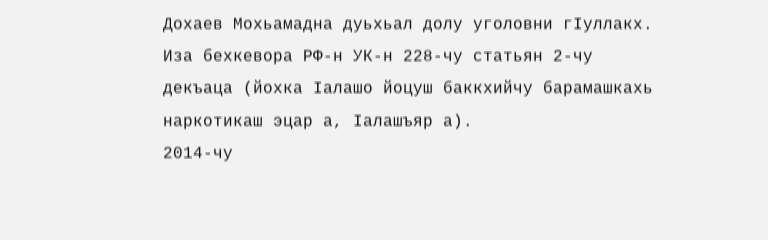Дохаев Мохьамадна дуьхьал долу уголовни гIуллакх. Иза бехкевора РФ-н УК-н 228-чу статьян 2-чу декъаца (йохка Iалашо йоцуш баккхийчу барамашкахь наркотикаш эцар а, Iалашъяр а).
2014-чу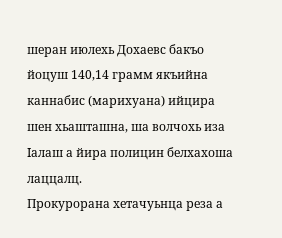шеран июлехь Дохаевс бакъо йоцуш 140,14 грамм якъийна каннабис (марихуана) ийцира шен хьашташна, ша волчохь иза Iалаш а йира полицин белхахоша лаццалц.
Прокурорана хетачуьнца реза а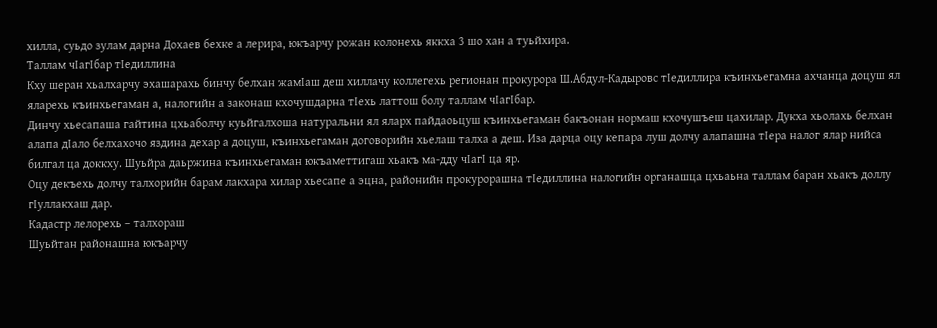хилла, суьдо зулам дарна Дохаев бехке а лерира, юкъарчу рожан колонехь яккха 3 шо хан а туьйхира.
Таллам чIагIбар тIедиллина
Кху шеран хьалхарчу эхашарахь бинчу белхан жамIаш деш хиллачу коллегехь регионан прокурора Ш.Абдул-Кадыровс тIедиллира къинхьегамна ахчанца доцуш ял яларехь къинхьегаман а, налогийн а законаш кхочушдарна тIехь латтош болу таллам чIагIбар.
Динчу хьесапаша гайтина цхьаболчу куьйгалхоша натуральни ял яларх пайдаоьцуш къинхьегаман бакъонан нормаш кхочушъеш цахилар. Дукха хьолахь белхан алапа дIало белхахочо яздина дехар а доцуш, къинхьегаман договорийн хьелаш талха а деш. Иза дарца оцу кепара луш долчу алапашна тIера налог ялар нийса билгал ца доккху. Шуьйра даьржина къинхьегаман юкъаметтигаш хьакъ ма-дду чIагI ца яр.
Оцу декъехь долчу талхорийн барам лакхара хилар хьесапе а эцна, районийн прокурорашна тIедиллина налогийн органашца цхьаьна таллам баран хьакъ доллу гIуллакхаш дар.
Кадастр лелорехь – талхораш
Шуьйтан районашна юкъарчу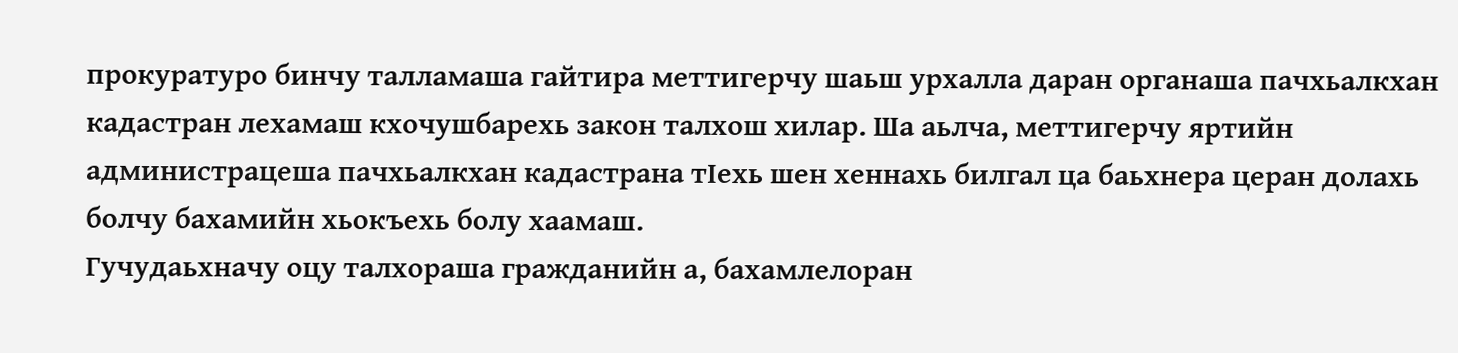прокуратуро бинчу талламаша гайтира меттигерчу шаьш урхалла даран органаша пачхьалкхан кадастран лехамаш кхочушбарехь закон талхош хилар. Ша аьлча, меттигерчу яртийн администрацеша пачхьалкхан кадастрана тIехь шен хеннахь билгал ца баьхнера церан долахь болчу бахамийн хьокъехь болу хаамаш.
Гучудаьхначу оцу талхораша гражданийн а, бахамлелоран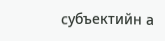субъектийн а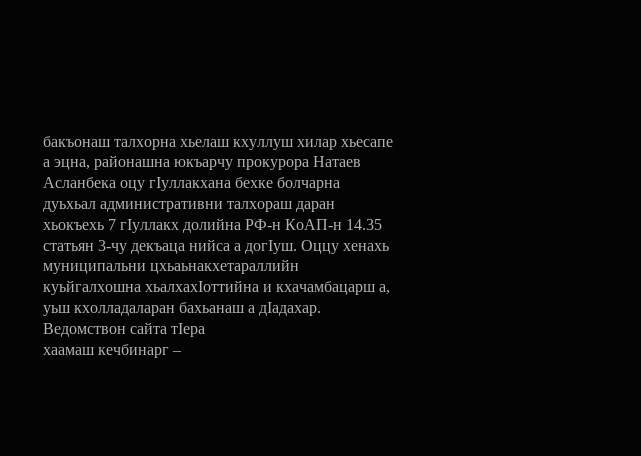бакъонаш талхорна хьелаш кхуллуш хилар хьесапе а эцна, районашна юкъарчу прокурора Натаев Асланбека оцу гIуллакхана бехке болчарна дуьхьал административни талхораш даран хьокъехь 7 гIуллакх долийна РФ-н КоАП-н 14.35 статьян 3-чу декъаца нийса а догIуш. Оццу хенахь муниципальни цхьаьнакхетараллийн куьйгалхошна хьалхахIоттийна и кхачамбацарш а, уьш кхолладаларан бахьанаш а дIадахар.
Ведомствон сайта тIера
хаамаш кечбинарг –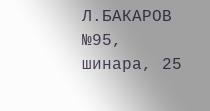Л.БАКАРОВ
№95, шинара, 25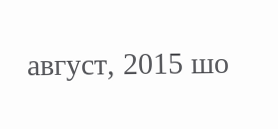август, 2015 шо